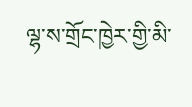ལྷ་ས་གྲོང་ཁྱེར་གྱི་མི་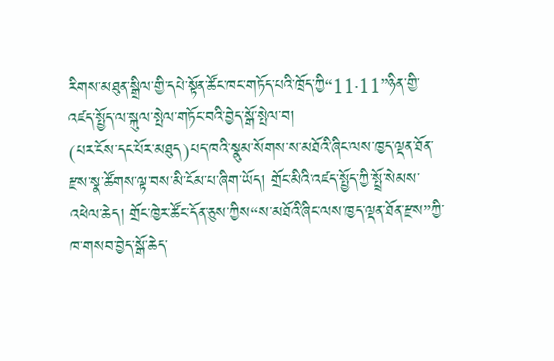རིགས་མཐུན་སྒྲིལ་གྱི་དཔེ་སྟོན་ཚོང་ཁང་གཏོད་པའི་ཁྲོད་ཀྱི“11·11”ཉིན་གྱི་འཛད་སྤྱོད་ལ་སྐུལ་སྤེལ་གཏོང་བའི་བྱེད་སྒོ་སྤེལ་བ།
(པར་ངོས་དང་པོར་མཐུད)པད་ཁའི་སྣུམ་སོགས་ས་མཐོའི་ཞིང་ལས་ཁྱད་ལྡན་ཐོན་རྫས་སྣ་ཚོགས་ལྟ་བས་མི་ངོམ་པ་ཞིག་ཡོད། གྲོང་མིའི་འཛད་སྤྱོད་ཀྱི་སྤྲོ་སེམས་འཕེལ་ཆེད། གྲོང་ཁྱེར་ཚོང་དོན་ཅུས་ཀྱིས“ས་མཐོའི་ཞིང་ལས་ཁྱད་ལྡན་ཐོན་རྫས”ཀྱི་ཁ་གསབ་བྱེད་སྒོ་ཆེད་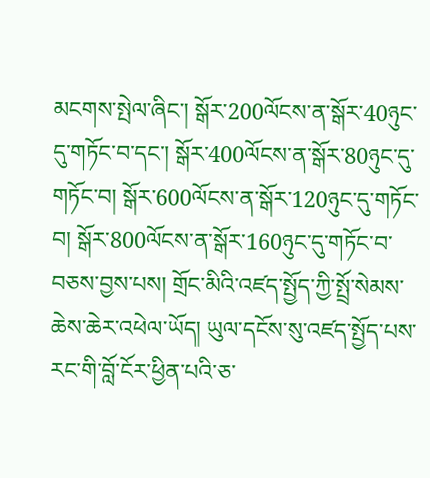མངགས་སྤེལ་ཞིང་། སྒོར་200ལོངས་ན་སྒོར་40ཉུང་དུ་གཏོང་བ་དང་། སྒོར་400ལོངས་ན་སྒོར་80ཉུང་དུ་གཏོང་བ། སྒོར་600ལོངས་ན་སྒོར་120ཉུང་དུ་གཏོང་བ། སྒོར་800ལོངས་ན་སྒོར་160ཉུང་དུ་གཏོང་བ་བཅས་བྱས་པས། གྲོང་མིའི་འཛད་སྤྱོད་ཀྱི་སྤྲོ་སེམས་ཆེས་ཆེར་འཕེལ་ཡོད། ཡུལ་དངོས་སུ་འཛད་སྤྱོད་པས་རང་གི་བློ་ངོར་ཕྱིན་པའི་ཅ་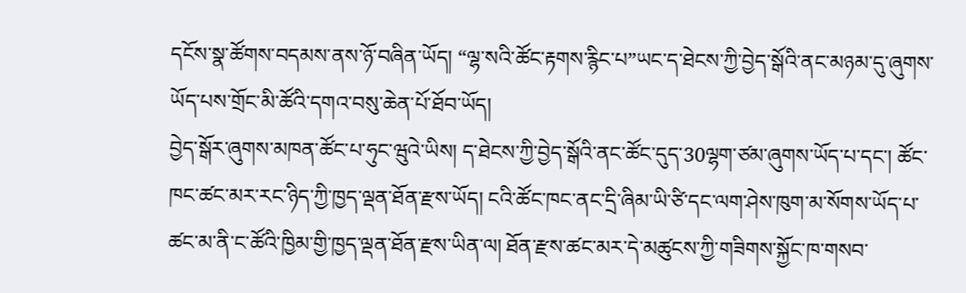དངོས་སྣ་ཚོགས་བདམས་ནས་ཉོ་བཞིན་ཡོད། “ལྷ་སའི་ཚོང་རྟགས་རྙིང་པ”ཡང་ད་ཐེངས་ཀྱི་བྱེད་སྒོའི་ནང་མཉམ་དུ་ཞུགས་ཡོད་པས་གྲོང་མི་ཚོའི་དགའ་བསུ་ཆེན་པོ་ཐོབ་ཡོད།
བྱེད་སྒོར་ཞུགས་མཁན་ཚོང་པ་ཧུང་ཝུའེ་ཡིས། ད་ཐེངས་ཀྱི་བྱེད་སྒོའི་ནང་ཚོང་དུད་30ལྷག་ཙམ་ཞུགས་ཡོད་པ་དང་། ཚོང་ཁང་ཚང་མར་རང་ཉིད་ཀྱི་ཁྱད་ལྡན་ཐོན་རྫས་ཡོད། ངའི་ཚོང་ཁང་ནང་དྲི་ཞིམ་ཡི་ཙི་དང་ལག་ཤེས་ཁུག་མ་སོགས་ཡོད་པ་ཚང་མ་ནི་ང་ཚོའི་ཁྱིམ་གྱི་ཁྱད་ལྡན་ཐོན་རྫས་ཡིན་ལ། ཐོན་རྫས་ཚང་མར་དེ་མཚུངས་ཀྱི་གཟིགས་སྐྱོང་ཁ་གསབ་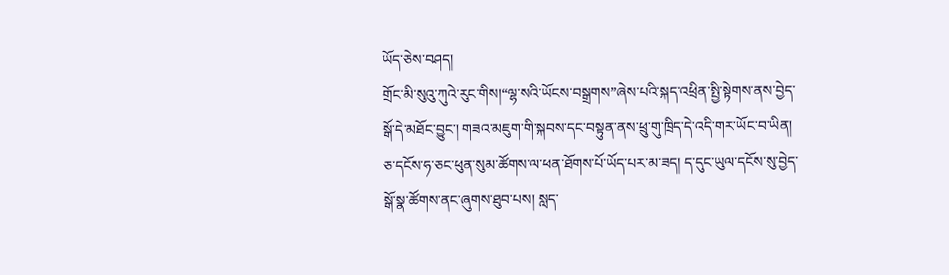ཡོད་ཅེས་བཤད།
གྲོང་མི་སུའུ་ཀུའེ་རུང་གིས།“ལྷ་སའི་ཡོངས་བསྒྲགས”ཞེས་པའི་སྐད་འཕྲིན་སྤྱི་སྟེགས་ནས་བྱེད་སྒོ་དེ་མཐོང་བྱུང་། གཟའ་མཇུག་གི་སྐབས་དང་བསྟུན་ནས་ཕྲུ་གུ་ཁྲིད་དེ་འདི་གར་ཡོང་བ་ཡིན། ཅ་དངོས་ཧ་ཅང་ཕུན་སུམ་ཚོགས་ལ་ཕན་ཐོགས་པོ་ཡོད་པར་མ་ཟད། ད་དུང་ཡུལ་དངོས་སུ་བྱེད་སྒོ་སྣ་ཚོགས་ནང་ཞུགས་ཐུབ་པས། སླད་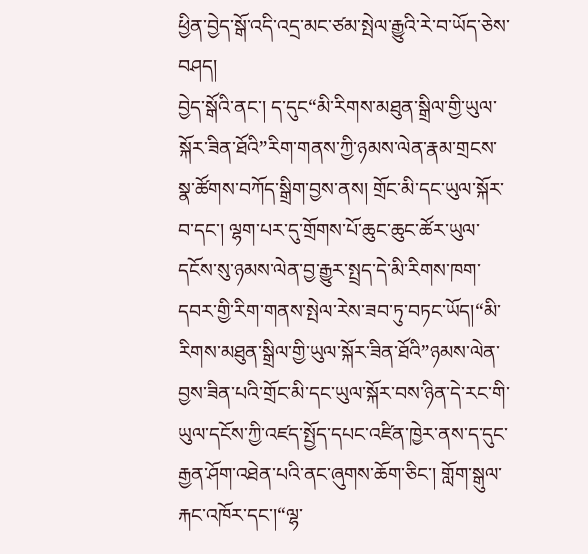ཕྱིན་བྱེད་སྒོ་འདི་འདྲ་མང་ཙམ་སྤེལ་རྒྱུའི་རེ་བ་ཡོད་ཅེས་བཤད།
བྱེད་སྒོའི་ནང་། ད་དུང“མི་རིགས་མཐུན་སྒྲིལ་གྱི་ཡུལ་སྐོར་ཟིན་ཐོའི”རིག་གནས་ཀྱི་ཉམས་ལེན་རྣམ་གྲངས་སྣ་ཚོགས་བཀོད་སྒྲིག་བྱས་ནས། གྲོང་མི་དང་ཡུལ་སྐོར་བ་དང་། ལྷག་པར་དུ་གྲོགས་པོ་ཆུང་ཆུང་ཚོར་ཡུལ་དངོས་སུ་ཉམས་ལེན་བྱ་རྒྱུར་སྤྲད་དེ་མི་རིགས་ཁག་དབར་གྱི་རིག་གནས་སྤེལ་རེས་ཟབ་ཏུ་བཏང་ཡོད།“མི་རིགས་མཐུན་སྒྲིལ་གྱི་ཡུལ་སྐོར་ཟིན་ཐོའི”ཉམས་ལེན་བྱས་ཟིན་པའི་གྲོང་མི་དང་ཡུལ་སྐོར་བས་ཉིན་དེ་རང་གི་ཡུལ་དངོས་ཀྱི་འཛད་སྤྱོད་དཔང་འཛིན་ཁྱེར་ནས་ད་དུང་རྒྱན་ཤོག་འཐེན་པའི་ནང་ཞུགས་ཆོག་ཅིང་། གློག་སྒུལ་རྐང་འཁོར་དང་།“ལྷ་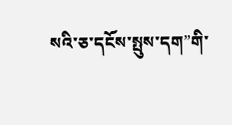སའི་ཅ་དངོས་སྤུས་དག”གི་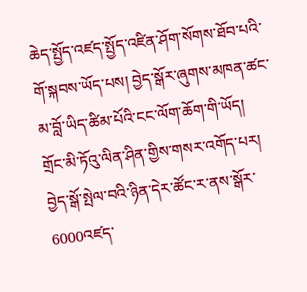ཆེད་སྤྱོད་འཛད་སྤྱོད་འཛིན་ཤོག་སོགས་ཐོབ་པའི་གོ་སྐབས་ཡོད་པས། བྱེད་སྒོར་ཞུགས་མཁན་ཚང་མ་བློ་ཡིད་ཚིམ་པོའི་ངང་ལོག་ཆོག་གི་ཡོད།
གྲོང་མི་ཏོའུ་ལིན་ཤིན་གྱིས་གསར་འགོད་པར། བྱེད་སྒོ་སྤེལ་བའི་ཉིན་དེར་ཚོང་ར་ནས་སྒོར་6000འཛད་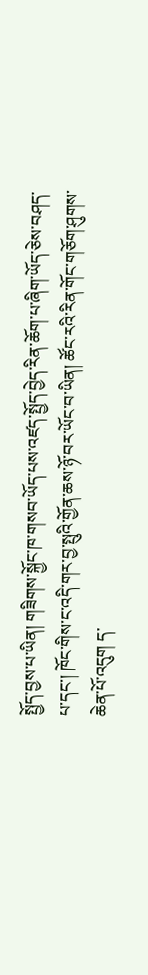སྤྱོད་བྱས་པ་ཡིན། གཟིགས་སྐྱོང་ཁ་གསབ་ཡོད་པས་འཛད་སྤྱོད་བྱེད་རིན་ཆོག་པ་ཞིག་ཡོད་ཅེས་བཤད་པ་དང་། ཁོང་གིས་ང་འདི་གར་བྱ་སྤུའི་གྱོན་ཆས་ཉོ་བར་ཡོང་བ་ཡིན། ཚོང་རའི་རིན་གོང་གཅོག་ཤུགས་ཆེན་པོ་འདུག ད་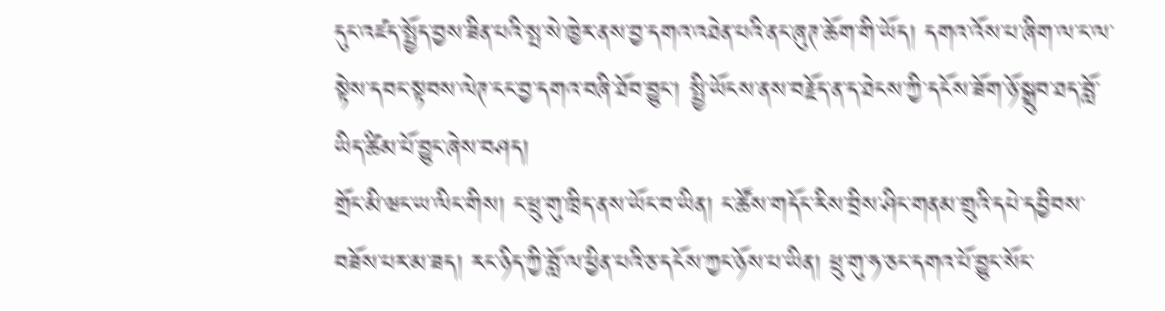དུང་འཛད་སྤྱོད་བྱས་ཟིན་པའི་སྤ་སེ་ཁྱེར་ནས་བྱ་དགའ་འཐེན་པའི་ནང་ཞུཊ་ཆོག་གི་ཡོད། དགའ་འོས་པ་ཞིག་ལ་ང་ལ་སྟེས་དབང་སྟབས་ལེཊ་ངང་བྱ་དགའ་བཞི་ཐོབ་བྱུང་། སྤྱི་ཡོངས་ནས་བརྗོད་ན་ད་ཐེངས་ཀྱི་དངོས་ཟོག་ཉོ་སྒྲུབ་ཐད་བློ་ཡིད་ཚིམ་པོ་བྱུང་ཞེས་བཤད།
གྲོང་མི་ཝང་ཡ་ལིང་གིས། ང་ཕྲུ་གུ་ཁྲིད་ནས་ཡོང་བ་ཡིན། ང་ཚོས་གདོང་རིས་བྲིས་ཤིང་གནམ་གྲུའི་དཔེ་དབྱིབས་བཟོས་པར་མ་ཟད། རང་ཉིད་ཀྱི་བློ་ལ་ཕྱིན་པའི་ཅ་དངོས་ཀྱང་ཉོས་པ་ཡིན། ཕྲུ་གུ་ཧ་ཅང་དགའ་པོ་བྱུང་སོང་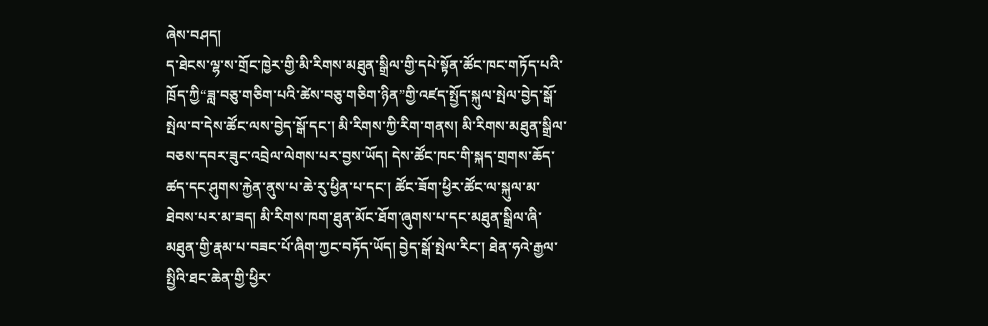ཞེས་བཤད།
ད་ཐེངས་ལྷ་ས་གྲོང་ཁྱེར་གྱི་མི་རིགས་མཐུན་སྒྲིལ་གྱི་དཔེ་སྟོན་ཚོང་ཁང་གཏོད་པའི་ཁྲོད་ཀྱི“ཟླ་བཅུ་གཅིག་པའི་ཚེས་བཅུ་གཅིག་ཉིན”གྱི་འཛད་སྤྱོད་སྐུལ་སྤེལ་བྱེད་སྒོ་སྤེལ་བ་དེས་ཚོང་ལས་བྱེད་སྒོ་དང་། མི་རིགས་ཀྱི་རིག་གནས། མི་རིགས་མཐུན་སྒྲིལ་བཅས་དབར་ཟུང་འབྲེལ་ལེགས་པར་བྱས་ཡོད། དེས་ཚོང་ཁང་གི་སྐད་གྲགས་ཆོད་ཚད་དང་ཤུགས་རྐྱེན་ནུས་པ་ཆེ་རུ་ཕྱིན་པ་དང་། ཚོང་ཟོག་ཕྱིར་ཚོང་ལ་སྐུལ་མ་ཐེབས་པར་མ་ཟད། མི་རིགས་ཁག་ཐུན་མོང་ཐོག་ཞུགས་པ་དང་མཐུན་སྒྲིལ་ཞི་མཐུན་གྱི་རྣམ་པ་བཟང་པོ་ཞིག་ཀྱང་བཏོད་ཡོད། བྱེད་སྒོ་སྤེལ་རིང་། ཐེན་ཧའེ་རྒྱལ་སྤྱིའི་ཐང་ཆེན་གྱི་ཕྱིར་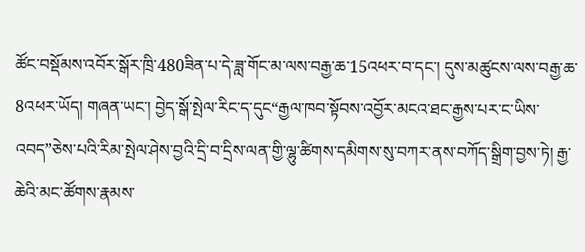ཚོང་བསྡོམས་འབོར་སྒོར་ཁྲི་480ཟིན་པ་དེ་ཟླ་གོང་མ་ལས་བརྒྱ་ཆ་15འཕར་བ་དང་། དུས་མཚུངས་ལས་བརྒྱ་ཆ་8འཕར་ཡོད། གཞན་ཡང་། བྱེད་སྒོ་སྤེལ་རིང་ད་དུང“རྒྱལ་ཁབ་སྟོབས་འབྱོར་མངའ་ཐང་རྒྱས་པར་ང་ཡིས་འབད”ཅེས་པའི་རིམ་སྤེལ་ཤེས་བྱའི་དྲི་བ་དྲིས་ལན་གྱི་ལྷུ་ཚིགས་དམིགས་སུ་བཀར་ནས་བཀོད་སྒྲིག་བྱས་ཏེ། རྒྱ་ཆེའི་མང་ཚོགས་རྣམས་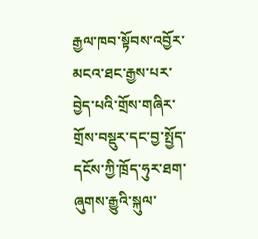རྒྱལ་ཁབ་སྟོབས་འབྱོར་མངའ་ཐང་རྒྱས་པར་བྱེད་པའི་གྲོས་གཞིར་གྲོས་བསྡུར་དང་བྱ་སྤྱོད་དངོས་ཀྱི་ཁྲོད་ཧུར་ཐག་ཞུགས་རྒྱུའི་སྐུལ་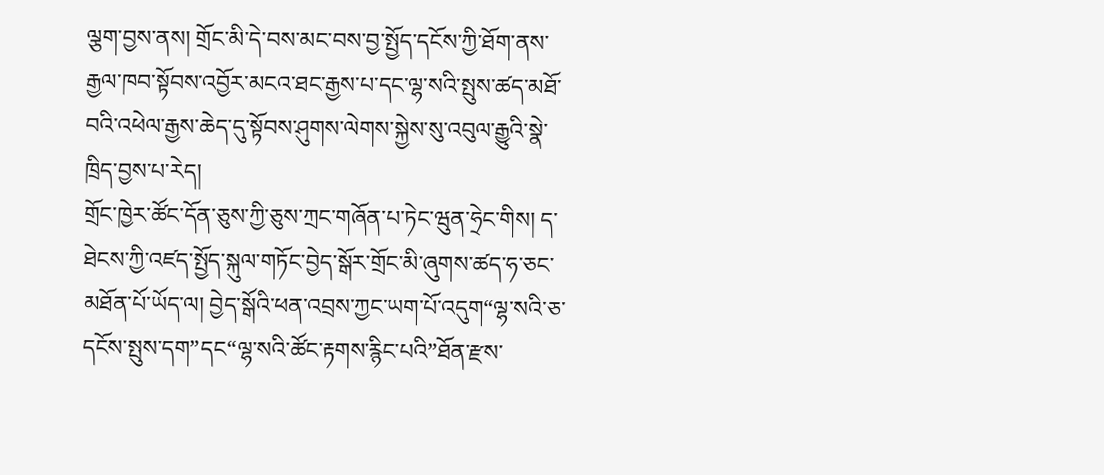ལྕག་བྱས་ནས། གྲོང་མི་དེ་བས་མང་བས་བྱ་སྤྱོད་དངོས་ཀྱི་ཐོག་ནས་རྒྱལ་ཁབ་སྟོབས་འབྱོར་མངའ་ཐང་རྒྱས་པ་དང་ལྷ་སའི་སྤུས་ཚད་མཐོ་བའི་འཕེལ་རྒྱས་ཆེད་དུ་སྟོབས་ཤུགས་ལེགས་སྐྱེས་སུ་འབུལ་རྒྱུའི་སྣེ་ཁྲིད་བྱས་པ་རེད།
གྲོང་ཁྱེར་ཚོང་དོན་ཅུས་ཀྱི་ཅུས་ཀྲང་གཞོན་པ་ཏེང་ཝུན་ཧྲེང་གིས། ད་ཐེངས་ཀྱི་འཛད་སྤྱོད་སྐུལ་གཏོང་བྱེད་སྒོར་གྲོང་མི་ཞུགས་ཚད་ཧ་ཅང་མཐོན་པོ་ཡོད་ལ། བྱེད་སྒོའི་ཕན་འབྲས་ཀྱང་ཡག་པོ་འདུག“ལྷ་སའི་ཅ་དངོས་སྤུས་དག”དང“ལྷ་སའི་ཚོང་རྟགས་རྙིང་པའི”ཐོན་རྫས་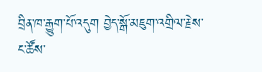བྲིན་ཁ་རྒྱུག་པོ་འདུག བྱེད་སྒོ་མཇུག་འགྲིལ་རྗེས་ང་ཚོས་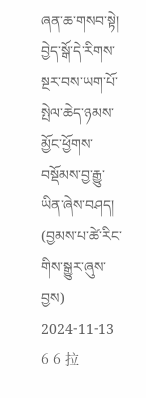ཞན་ཆ་གསབ་སྟེ། བྱེད་སྒོ་དེ་རིགས་སྔར་བས་ཡག་པོ་སྤེལ་ཆེད་ཉམས་མྱོང་ཕྱོགས་བསྡོམས་བྱ་རྒྱུ་ཡིན་ཞེས་བཤད།
(བྱམས་པ་ཚེ་རིང་གིས་སྒྱུར་ཞུས་བྱས)
2024-11-13 6 6 拉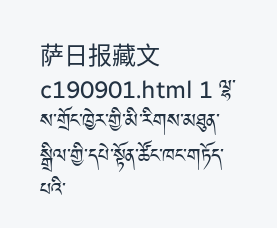萨日报藏文 c190901.html 1 ལྷ་ས་གྲོང་ཁྱེར་གྱི་མི་རིགས་མཐུན་སྒྲིལ་གྱི་དཔེ་སྟོན་ཚོང་ཁང་གཏོད་པའི་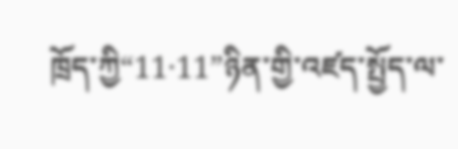ཁྲོད་ཀྱི“11·11”ཉིན་གྱི་འཛད་སྤྱོད་ལ་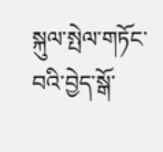སྐུལ་སྤེལ་གཏོང་བའི་བྱེད་སྒོ་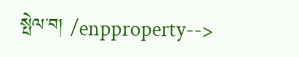སྤེལ་བ། /enpproperty-->